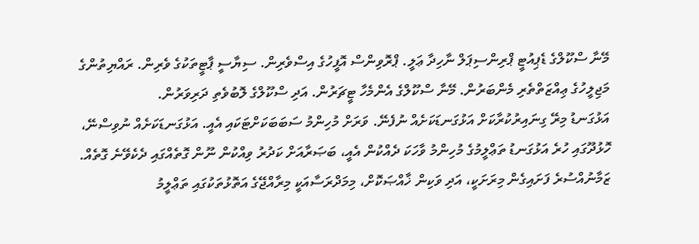މޭނާ ސްކޫލްގެ ޑެޕިއުޓީ ޕްރިންސިޕަލް ނާހިދާ ޢަލީ. ޕްރޮވިންސް އޮފީހުގެ އިސްވެރިން. ސިޔާސީ ޕާޓީތަކުގެ ވެރިން. ރައްޔިތުންގެ މަޖިލީހުގެ ޢިއްޒަތްތެރި މެންބަރުން. މޭނާ ސްކޫލްގެ އެންމެހާ ޓީޗަރުން. އަދި ސްކޫލްގެ ލޮބުވެތި ދަރިވަރުން.
އަޅުގަނޑު މިރޭ ގިނައިރުކުރާކަށް އަޅުގަނޑަކަށެއް ނުފެނޭ. ވަރަށް މުހިންމު ސަބަބަކަށްޓަކައި އެއީ. އަޅުގަނޑަކަށެއް ނުވިސްނޭ، ހޮޅުދޫގައި ހުރެ އަޅުގަނޑު ތަޢްލީމުގެ މުހިންމު ވާހަކަ ދެއްކުން އެއީ، ބަޞަރާއަށް ކަދުރު ވިއްކުން ނޫން ގޮތެއްގައި ދެކެވޭނެ ގޮތެއް. ޒަމާނުއްސުރެ ފަށައިގެން މިރަށަކީ، އަދި ވަކިން ޚާއްޞަކޮށް، މިމަދްރަސާއަކީ މިރާއްޖޭގެ އަތޮޅުތަކުގައި ތަޢްލީމު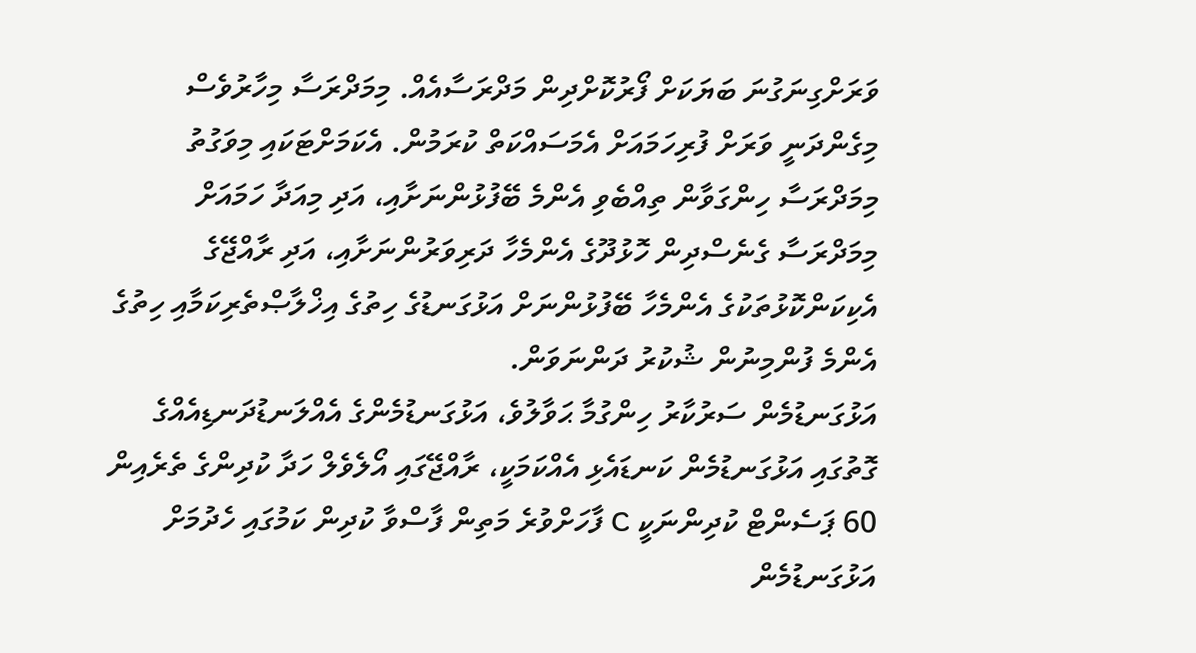ވަރަށްގިނަގުނަ ބަޔަކަށް ފޯރުކޮށްދިން މަދްރަސާއެއް. މިމަދްރަސާ މިހާރުވެސް މިގެންދަނީ ވަރަށް ފުރިހަމައަށް އެމަސައްކަތް ކުރަމުން. އެކަމަށްޓަކައި މިވަގުތު މިމަދްރަސާ ހިންގަވާން ތިއްބެވި އެންމެ ބޭފުޅުންނަށާއި، އަދި މިއަދާ ހަމައަށް މިމަދްރަސާ ގެނެސްދިން ހޮޅުދޫގެ އެންމެހާ ދަރިވަރުންނަށާއި، އަދި ރާއްޖޭގެ އެކިކަންކޮޅުތަކުގެ އެންމެހާ ބޭފުޅުންނަށް އަޅުގަނޑުގެ ހިތުގެ އިޚްލާޞްތެރިކަމާއި ހިތުގެ އެންމެ ފުންމިނުން ޝުކުރު ދަންނަވަން.
އަޅުގަނޑުމެން ސަރުކާރު ހިންގުމާ ޙަވާލުވެ، އަޅުގަނޑުމެންގެ އެއްލަނޑުދަނޑިއެއްގެ ގޮތުގައި އަޅުގަނޑުމެން ކަނޑައެޅި އެއްކަމަކީ، ރާއްޖޭގައި އޯލެވެލް ހަދާ ކުދިންގެ ތެރެއިން 60 ޕަސެންޓް ކުދިންނަކީ C ފާހަށްވުރެ މަތިން ފާސްވާ ކުދިން ކަމުގައި ހެދުމަށް އަޅުގަނޑުމެން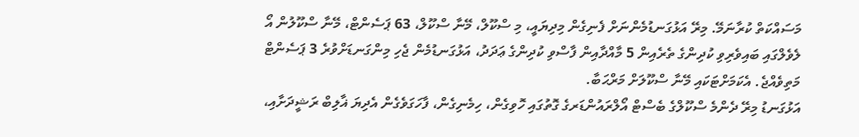މަސައްކަތް ކުރާނަމޭ. މިރޭ އަޅުގަނޑުމެންނަށް ފެނިގެން މިދިޔައީ، މި ސްކޫލް، މޭނާ ސްކޫލް، 63 ޕަސެންޓް، މޭނާ ސްކޫލުން އޯ ލެވެލްގައި ބައިވެރިވި ކުދިންގެ ތެރެއިން 5 މާއްދާއިން ފާސްވި ކުދިންގެ ޢަދަދު، އަޅުގަނޑުމެން ޖެހި މިންގަނޑަށްވުރެ 3 ޕަސެންޓް މަތިވެއްޖެ. އެކަމަށްޓަކައި މޭނާ ސްކޫލަށް މަރްޙަބާ.
އަޅުގަނޑު މިރޭ ދެންމެ ސްކޫލްގެ ބެސްޓް އޯލްރައުންޑަރގެ ގޮތުގައި ހޮވިގެން، ހިމެނިގެން، ފާހަގަވެގެން އެދިޔަ ޣާލިބް ރަޝީދަށާއި،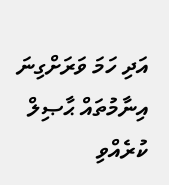އަދި ހަމަ ވަރަށްގިނަ އިނާމުތައް ޙާޞިލް ކުރެއްވި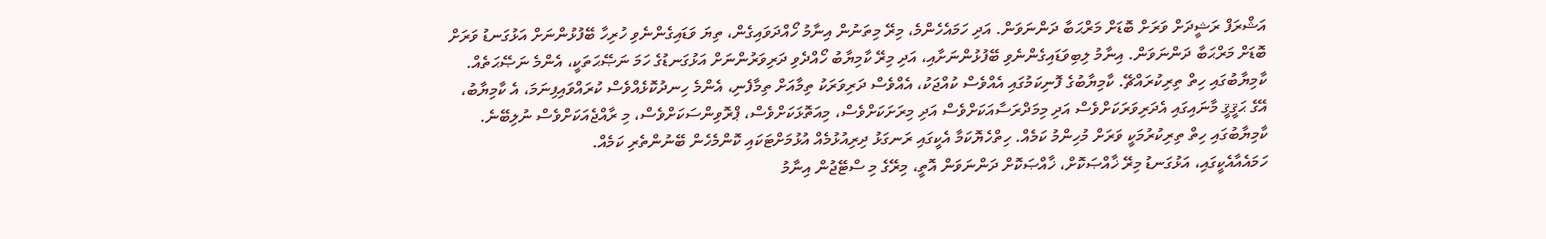އަޝްރަފް ރަޝީދަށް ވަރަށް ބޮޑަށް މަރްޙަބާ ދަންނަވަން. އަދި ހަމައެހެންމެ، މިރޭ މިތަނުން އިނާމު ހޯއްދަވައިގެން، ތިޔަ ވަޑައިގެންނެވި ހުރިހާ ބޭފުޅުންނަށް އަޅުގަނޑު ވަރަށް ބޮޑަށް މަރްޙަބާ ދަންނަވަން. އިނާމު ލިބިވަޑައިގެންނެވި ބޭފުޅުންނަށާއި، އަދި މިރޭ ކާމިޔާބު ހޯއްދެވި ދަރިވަރުންނަށް އަޅުގަނޑުގެ ހަމަ ނަޞޭޙަތަކީ، އެންމެ ނަޞޭޙަތެއް. ކާމިޔާބުގައި ހިތް ތިރިކުރައްޗޭ. ކާމިޔާބުގެ ފޮނިކަމުގައި އެއްވެސް ކުއްޖަކު، އެއްވެސް ދަރިވަރަކު ތިމާއަށް ތިމާފެނި، އެންމެ ހިނދުކޮޅެއްވެސް ކުރައްވައިފިނަމަ، އެ ކާމިޔާބު، އޭގެ ޙަޤީޤީ މާނައިގައި އެދަރިވަރަކަށްވެސް އަދި މިމަދްރަސާއަކަށްވެސް އަދި މިރަށަކަށްވެސް، މިއަތޮޅަކަށްވެސް، ޕްރޮވިންސަކަށްވެސް، މި ރާއްޖެއަކަށްވެސް ނުލިބޭނެ. ކާމިޔާބުގައި ހިތް ތިރިކުރުމަކީ ވަރަށް މުހިންމު ކަމެއް. ހިތްހެޔޮކަމާ އެކީގައި ރަނގަޅު ދިރިއުޅުމެއް އުޅުމަށްޓަކައި ކޮންމެހެން ބޭނުންތެރި ކަމެއް.
ހަމައެއާއެކީގައި، އަޅުގަނޑު މިރޭ ޚާއްޞަކޮށް، ޚާއްޞަކޮށް ދަންނަވަން އޮތީ، މިރޭގެ މި ސްޓޭޖުން އިނާމު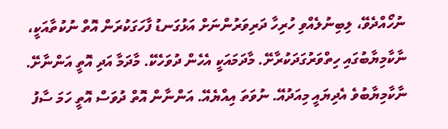ނުހޯއްދެވޭ، ލިބިނުލެއްވި ހުރިހާ ދަރިވަރުންނަށް އަޅުގަނޑު ފާހަގަކުރަން އޮތް ނުކުތާއަކީ، ނާކާމިޔާބުގައި ހިތްވަރުގަދަކުރާށޭ. މާދަމައަކީ އެހެން ދުވަހެކޭ. މާދަމާ އަދި އޮތީ އަންނާށޭ. ނާކާމިޔާބުވެ އެދިޔައީ މިއަދުއޭ. ނުވަތަ އިއްޔެއޭ. އަންނާން އޮތް ދުވަސް އޮތީ ހަމަ ސާފު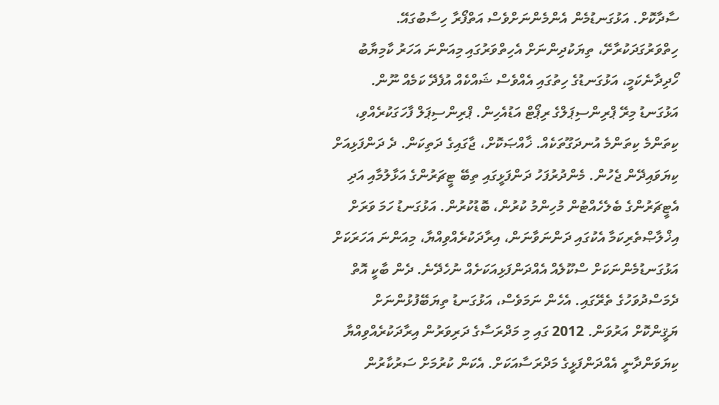ސާދާކޮށް. އަޅުގަނޑުމެން އެންމެންނަށްވެސް އަތްފޯރާ ހިސާބުގައޭ. ހިތްވަރުގަދަކުރާށޭ، ތިޔަކުދިންނަށް އެހިތްވަރުގައި މިއަންނަ އަހަރު ކާމިޔާބު ހޯދިދާނެކަމީ، އަޅުގަނޑުގެ ހިތުގައި އެއްވެސް ޝައްކެއް އުފެދޭ ކަމެއް ނޫން.
އަޅުގަނޑު މިރޭ ޕްރިންސިޕަލްގެ ރިޕޯޓް އަޑުއެހިން. ޕްރިންސިޕަލް ފާހަގަކުރެއްވި، ކިތަންމެ ކިތަންމެ އުނދަގޫތަކެއް. ޚާއްޞަކޮށް، ޖާގައިގެ ދަތިކަން. ދެ ދަންފަޅިއަށް ކިޔަވައިދޭން ޖެހުން. މެންދުރުފަހު ދަންފަޅީގައި ތިބޭ ޓީޗަރުންގެ އަޅާލުމާއި އަދި އެޓީޗަރުންގެ ބެލެހެއްޓުން މުހިންމު ކުރުން، ބޮޑުކުރުން. އަޅުގަނޑު ހަމަ ވަރަށް އިޚްލާޞްތެރިކަމާ އެކުގައި ދަންނަވާނަން، އިރާދަކުރެއްވިއްޔާ، މިއަންނަ އަހަރަކަށް އަޅުގަނޑުމެންނަކަށް ސްކޫލެއް އެއްދަންފަޅިއަކަށެއް ނުހެދޭނެ. ދެން ބާކީ އޮތް ދެމަސްދުވަހުގެ ތެރޭގައި. އެހެން ނަމަވެސް، އަޅުގަނޑު ތިޔަބޭފުޅުންނަށް ޔަޤީންކޮށް އަރުވަން. 2012 ގައި މި މަދްރަސާގެ ދަރިވަރުން އިރާދަކުރެއްވިއްޔާ ކިޔަވަންދާނީ އެއްދަންފަޅީގެ މަދްރަސާއަކަށް. އެކަން ކުރުމަށް ސަރުކާރުން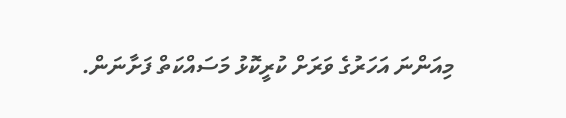މިއަންނަ އަހަރުގެ ވަރަށް ކުރީކޮޅު މަސައްކަތް ފަށާނަން.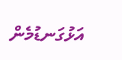އަޅުގަނޑުމެން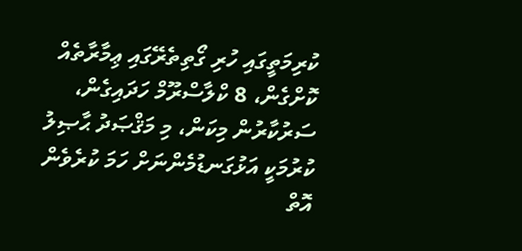ކުރިމަތީގައި ހުރި ގޯތިތެރޭގައި ޢިމާރާތެއް ކޮށްގެން، 8 ކްލާސްރޫމް ހަދައިގެން، ސަރުކާރުން މިކަން، މި މަޤްޞަދު ޙާޞިލު ކުރުމަކީ އަޅުގަނޑުމެންނަށް ހަމަ ކުރެވެން އޮތް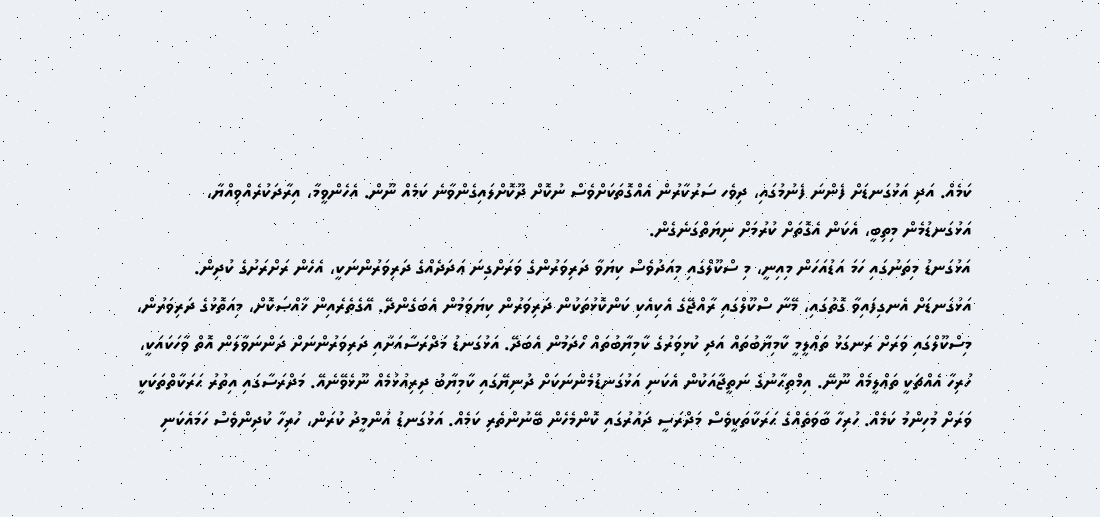ކަމެއް. އަދި އަޅުގަނޑަށް ފެންނަ ފެނުމުގައި، ދިވެހ ސަރުކާރުން އެއްގޮތަކަށްވެސް ނުކޮށް ދޫކޮށްލައިގެންވާނެ ކަމެއް ނޫން. އެހެންވީމާ، އިރާދަކުރެއްވިއްޔާ، އަޅުގަނޑުމެން މިތިބީ، އެކަން އެގޮތަށް ކުރުމަށް ނިޔަތްގަނެގެން.
އަޅުގަނޑު މިތަނުގައި ހަމަ އަޑުއަހަން މިއިނީ، މި ސްކޫލްގައި މިއަދުވެސް ކިޔަވާ ދަރިވަރުންގެ ވަރަށްގިނަ ޢަދަދެއްގެ ދަރިވަރުންނަކީ، އެހެން ރަށްރަށުގެ ކުދިން. އަޅުގަނޑަށް އެނގިފައިވާ ގޮތުގައި، މޭނާ ސްކޫލްގައި ރާއްޖޭގެ އެކިއެކި ކަންކޮޅުތަކުން ދަރިވަރުން ކިޔަވަމުން އެބަގެންދޭ. އޭގެތެރެއިން ޚާއްޞަކޮށް، މިއަތޮޅުގެ ދަރިވަރުން، މިސްކޫލްގައި ވަރަށް ރަނގަޅު ތަޢްލީމީ ކާމިޔާބުތައް އަދި ކުޅިވަރުގެ ކާމިޔާބުތައް ހޯދަމުން އެބަދޭ. އަޅުގަނޑު މަދްރަސާއަށާއި ދަރިވަރުންނަށް ދަންނަވާލަން އޮތް ވާހަކައަކީ، ހުރިހާ އެއްޗަކީ ތަޢްލީމެއް ނޫނޭ. އިމްތިޙާނުގެ ނަތީޖާއަކުން އެކަނި އަޅުގަނޑުމެންނަކަށް ދުނިޔޭގައި ކާމިޔާބު ދިރިއުޅުމެއް ނޫޅެވޭނެއޭ. މަދްރަސާގައި އިތުރު ޙަރަކާތްތަކަކީ ވަރަށް މުހިންމު ކަމެއް. ހުރިހާ ބާވަތެއްގެ ޙަރަކާތަކީވެސް މަދްރަސީ ދައުރުގައި ކޮންމެހެން ބޭނުންތެރި ކަމެއް. އަޅުގަނޑު އުންމީދު ކުރަން، ހުރިހާ ކުދިންވެސް ހަމައެކަނި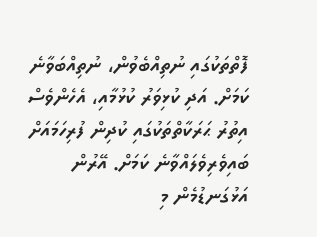ފޮތްތަކުގައި ނުތިއްބެވުން، ނުތިއްބަވާނެ ކަމަށް. އަދި ކުޅިވަރު ކުޅުމާއި، އެހެންވެސް އިތުރު ޙަރަކާތްތަކުގައި ކުދިން ފުރިހަމައަށް ބައިވެރިވެލައްވާނެ ކަމަށް. އޭރުން އަޅުގަނޑުމެން މި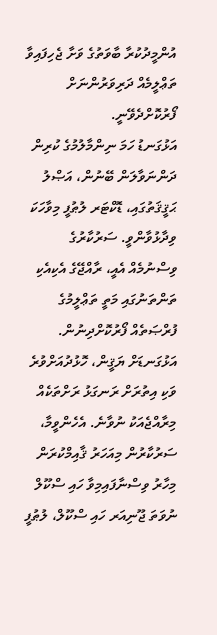އުންމީދުކުރާ ބާވަތުގެ ވަށާ ޖެހިފައިވާ ތަޢްލީމެއް ދަރިވަރުންނަށް ފޯރުކޮށްދެވޭނީ.
އަޅުގަނޑު ހަމަ ނިންމާލުމުގެ ކުރިން ދަންނަވާލަން ބޭނުން، އަޞްލު ޙަޤީޤަތުގައި، ޑޮކްޓަރ ލުޠުފީ މިވާހަކަ ވިދާޅުވާންވީ. ސަރުކާރުގެ ވިސްނުމެއް އެއީ، ރާއްޖޭގެ އެކިއެކި ތަންތަނުގައި މަތީ ތަޢްލީމުގެ ފުރްޞަތެއް ފޯރުކޮށްދިނުން. އަޅުގަނޑަށް ޔަޤީން، ހޮޅުދުއަށްވުރެ ވަކި އިތުރަށް ރަނގަޅު ރަށްތަކެއް މިރާއްޖެއަކު ނުވާނެ. އެހެންވީމާ، ސަރުކާރުން މިއަހަރު ޤާއިމްކުރަން މިހާރު ވިސްނާފައިމިވާ ހައި ސްކޫލް ނުވަތަ ޖޫނިއަރ ހައި ސްކޫލް، ލުޠުފީ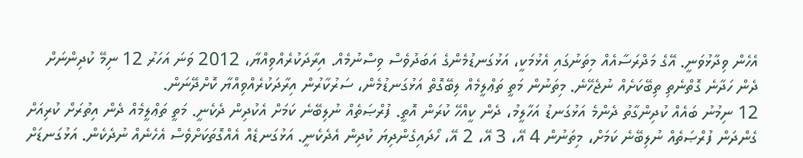އެހެން ވިދާޅުވަނީ. އޭގެ މަދްރަސާއެއް މިތަނުގައި އެޅުމަކީ، އަޅުގަނޑުމެންގެ އަބަދުވެސް ވިސްނުމެއް. އިރާދަކުރެއްވިއްޔާ، 2012 ވަނަ އަހަރު 12 ނިމޭ ކުދިންނަށް ދެން ހަދާނެ ގޮތްނެތި ތިބޭކަށެއް ނުޖެހޭނެ. މިތަނުން މަތީ ތަޢްލީމެއް ލިބޭގޮތް އަޅުގަނޑުމެން، ސަރުކާރުން އިރާދަކުރެއްވިއްޔާ ކޮށްދޭނަން.
12 ނިމުނު ބައެއް ކުދިންގާތު ދެންމެ އަޅުގަނޑު އަހާލީމު، ދެން ކީއްހޭ ކުރަން އޮތީ. ފުރްޞަތެއް ނުލިބޭނެ ކަމަށް އެކުދިން ދެކެނީ. މަތީ ތަޢްލީމެއް ދެން އިތުރަށް ކުރިއަށް ގެންދަން ފުރްޞަތެއް ނުލިބޭނެ ކަމަށް، މިތަނުން 4 އޭ، 3 އޭ، 2 އޭ، ހޯދައިގެންދިޔަ ކުދިން އެދެކެނީ. އަޅުގަނޑެއް އެއްގޮތަކަށްވެސް އެހެނެއް ނުދެކެން. އަޅުގަނޑަށް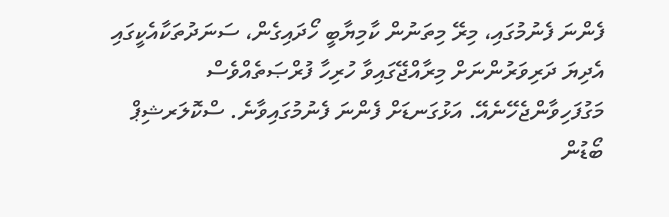ފެންނަ ފެނުމުގައި، މިރޭ މިތަނުން ކާމިޔާބީ ހޯދައިގެން، ސަނަދުތަކާއެކީގައި އެދިޔަ ދަރިވަރުންނަށް މިރާއްޖޭގައިވާ ހުރިހާ ފުރްޞަތެއްވެސް މަގުފަހިވާންޖެހޭނެއޭ. އަޅުގަނޑަށް ފެންނަ ފެނުމުގައިވާނެ. ސްކޮލަރޝިޕް ބޯޑުން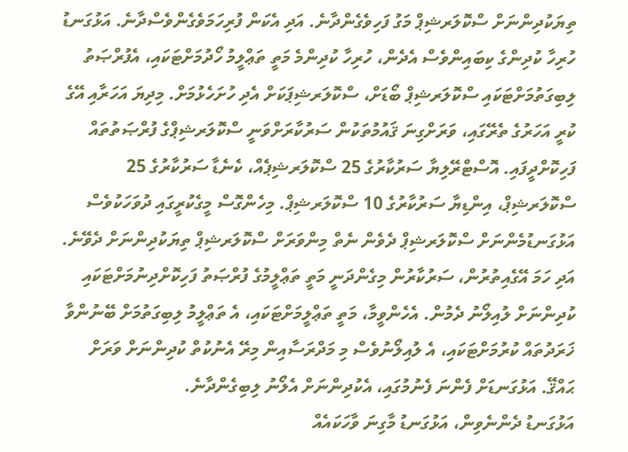ތިޔަކުދިންނަށް ސްކޮލަރޝިޕް މަގު ފަހިވެގެންދާނެ. އަދި އެކަން ފުރިހަމަވެގެންވެސްދާނެ. އަޅުގަނޑު ހުރިހާ ކުދިންގެ ކިބައިންވެސް އެދެން، ހުރިހާ ކުދިންމެ މަތީ ތަޢްލީމު ހޯދުމަށްޓަކައި، އެފުރްޞަތު ލިބިގަތުމަށްޓަކައި ސްކޮލަރޝިޕް ބޯޑަށް، ސްކޮލަރޝިޕަކަށް އެދި ހުށަހެޅުމަށް. މިދިޔަ އަހަރާއި އޭގެ ކުރީ އަހަރުގެ ތެރޭގައި، ވަރަށްގިނަ ޤައުމުތަކުން ސަރުކާރަށްވަނީ ސްކޮލަރޝިޕްގެ ފުރްޞަތުތައް ފަހިކޮށްދީފައި. އޮސްޓްރޭލިޔާ ސަރުކާރުގެ 25 ސްކޮލަރޝިޕެއް، ކެނެޑާ ސަރުކާރުގެ 25 ސްކޮލަރޝިޕް، އިންޑިޔާ ސަރުކާރުގެ 10 ސްކޮލަރޝިޕް. މިހެންގޮސް މީގެކުރީގައި ދުވަހަކުވެސް އަޅުގަނޑުމެންނަށް ސްކޮލަރޝިޕް ދެވެން ނެތް މިންވަރަށް ސްކޮލަރޝިޕް ތިޔަކުދިންނަށް ދެވޭނެ.
އަދި ހަމަ އޭގެއިތުރުން، ސަރުކާރުން މިގެންދަނީ މަތީ ތަޢްލީމުގެ ފުރްޞަތު ފަހިކޮށްދިނުމަށްޓަކައި ކުދިންނަށް ލުއިލޯނު ދެމުން. އެހެންވީމާ، މަތީ ތަޢްލީމަށްޓަކައި، އެ ތަޢްލީމު ލިބިގަތުމަށް ބޭނުންވާ ޚަރަދުތައް ކުރުމަށްޓަކައި، އެ ލުއިލޯނުވެސް މި މަދްރަސާއިން މިރޭ އެނުކުތް ކުދިންނަށް ވަރަށް ޙައްޤޭ. އަޅުގަނޑަށް ފެންނަ ފެނުމުގައި، އެކުދިންނަށް އެލޯނު ލިބިގެންދާނެ.
އަޅުގަނޑު ދެންނެވިން، އަޅުގަނޑު މާގިނަ ވާހަކައެއް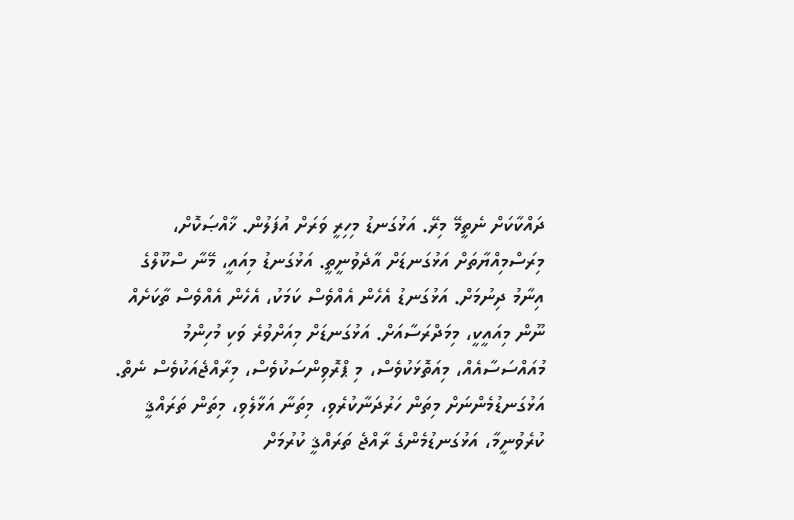ދައްކާކަށް ނެތީމޭ މިރޭ. އަޅުގަނޑު މިހިރީ ވަރަށް އުފަލުން. ޚާއްޞަކޮށް، މިރަސްމިއްޔާތަށް އަޅުގަނޑަށް އާދެވުނީތީ. އަޅުގަނޑު މިއައީ، މޭނާ ސްކޫލްގެ އިނާމު ދިނުމަށް. އަޅުގަނޑު އެހެން އެއްވެސް ކަމަކު، އެހެން އެއްވެސް ތާކަށެއް ނޫން މިއައީކީ، މިމަދްރަސާއަށް. އަޅުގަނޑަށް މިއަށްވުރެ ވަކި މުހިންމު މުއައްސަސާއެއް، މިއަތޮޅަކުވެސް، މި ޕްރޮވިންސަކުވެސް، މިރާއްޖެއަކުވެސް ނެތް. އަޅުގަނޑުމެންނަށް މިތަން ހަރުދަނާކުރެވި، މިތަނާ އަޅާލެވި، މިތަން ތަރައްޤީ ކުރެވުނީމާ، އަޅުގަނޑުމެންގެ ރާއްޖެ ތަރައްޤީ ކުރުމަށް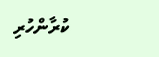ކުރާންހުރި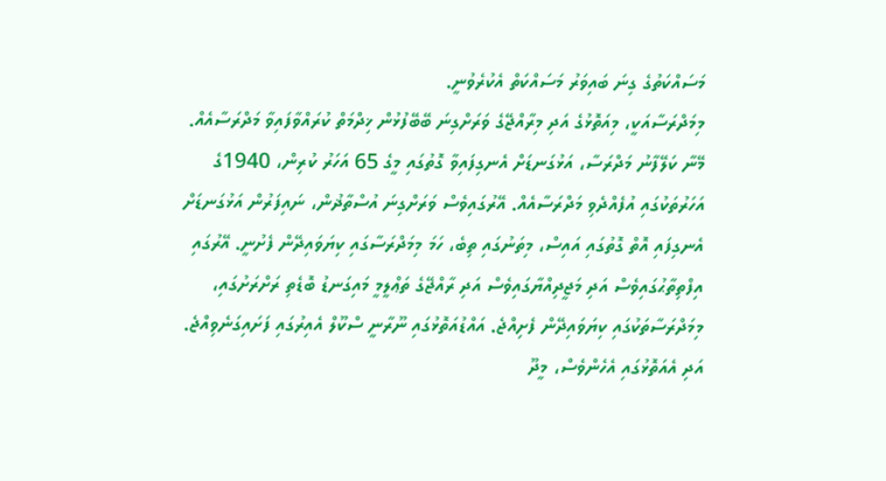މަސައްކަތުގެ ގިނަ ބައިވަރު މަސައްކަތް އެކުރެވުނީ.
މިމަދްރަސާއަކީ، މިއަތޮޅުގެ އަދި މިރާއްޖޭގެ ވަރަށްގިނަ ބޭބޭފުޅުން ޚިދްމަތް ކުރައްވާފައިވާ މަދްރަސާއެއް. މޭނާ ކަލޭފާނު މަދްރަސާ، އަޅުގަނޑަށް އެނގިފައިވާ ގޮތުގައި މީގެ 65 އަހަރު ކުރިން، 1940ގެ އަހަރުތަކުގައި އުފެއްދެވި މަދްރަސާއެއް. އޭރުގައިވެސް ވަރަށްގިނަ އުސްތާޛުން، ނައިފަރުން އަޅުގަނޑަށް އެނގިފައި އޮތް ގޮތުގައި އައިސް، މިތަނުގައި ތިބެ، ހަމަ މިމަދްރަސާގައި ކިޔަވައިދޭން ފެށުނީ. އޭރުގައި އިފްތިތާޙުގައިވެސް އަދި މަޖީދިއްޔާގައިވެސް އަދި ރާއްޖޭގެ ތަޢްލީމީ މައިގަނޑު ބޮޑެތި ރަށްރަށުގައި، މިމަދްރަސާތަކުގައި ކިޔަވައިދޭން ފެށިއްޖެ. އައްޑުއަތޮޅުގައި ނޫރާނީ ސްކޫލް އެއިރުގައި ފަށައިގަނެވިއްޖެ. އަދި އެއަތޮޅުގައި އެހެންވެސް، މީދޫ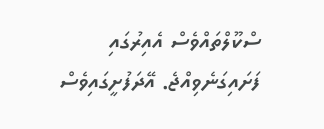ސްކޫލްތައްވެސް އެއިރުގައި ފަށައިގަނެވިއްޖެ. އޭދަފުށީގައިވެސް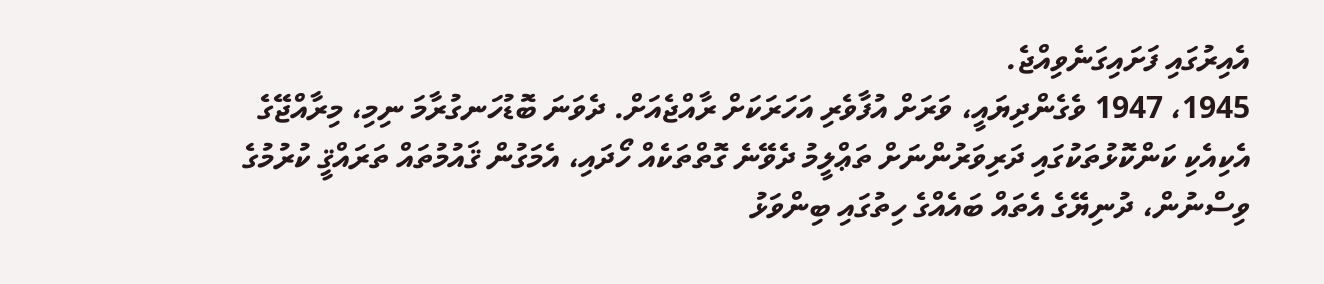އެއިރުގައި ފަށައިގަނެވިއްޖެ.
1945، 1947 ވެގެންދިޔައީ، ވަރަށް އުފާވެރި އަހަރަކަށް ރާއްޖެއަށް. ދެވަނަ ބޮޑުހަނގުރާމަ ނިމި، މިރާއްޖޭގެ އެކިއެކި ކަންކޮޅުތަކުގައި ދަރިވަރުންނަށް ތަޢްލީމު ދެވޭނެ ގޮތްތަކެއް ހޯދައި، އެމަގުން ޤައުމުތައް ތަރައްޤީ ކުރުމުގެ ވިސްނުން، ދުނިޔޭގެ އެތައް ބައެއްގެ ހިތުގައި ބިންވަޅު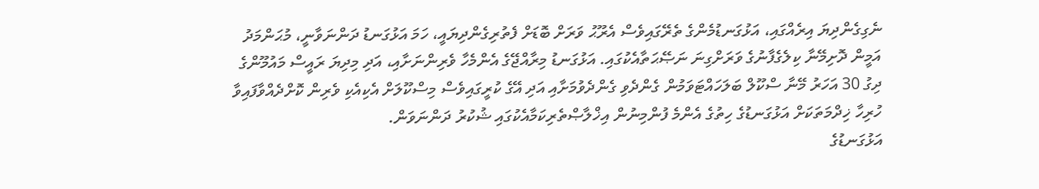ނެގިގެންދިޔަ އިރެއްގައި، އަޅުގަނޑުމެންގެ ތެރޭގައިވެސް އެރޫޙު ވަރަށް ބޮޑަށް ފެތުރިގެންދިޔައީ، ހަމަ އަޅުގަނޑު ދަންނަވާނީ، މުޙަންމަދު އަމީން ދޮށިމޭނާ ކިލެގެފާނުގެ ވަރަށްގިނަ ނަޞޭޙަތާއެކުގައި. އަޅުގަނޑު މިރާއްޖޭގެ އެންމެހާ ވެރިންނަށާއި، އަދި މިދިޔަ ރައީސް މައުމޫންގެ ދިގު 30 އަހަރު މޭނާ ސްކޫލް ބަލަހައްޓަވަމުން ގެންދެވި ގެންދެވުމަށާއި އަދި އޭގެ ކުރީގައިވެސް މިސްކޫލަށް އެކިއެކި ވެރިން ކޮށްދެއްވާފައިވާ ހުރިހާ ޚިދްމަތަކަށް އަޅުގަނޑުގެ ހިތުގެ އެންމެ ފުންމިނުން އިޚްލާޞްތެރިކަމާއެކުގައި ޝުކުރު ދަންނަވަން.
އަޅުގަނޑުގެ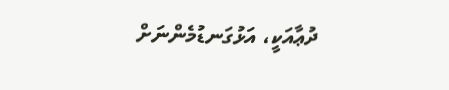ދުޢާއަކީ، އަޅުގަނޑުމެންނަށް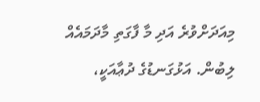މިއަދަށްވުރެ އަދި މާ ފާގަތި މާދަމައެއް ލިބުން. އަޅުގަނޑުގެ ދުޢާއަކީ،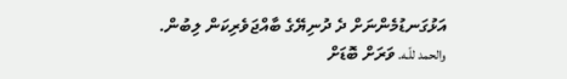އަޅުގަނޑުމެންނަށް ދެ ދުނިޔޭގެ ބާއްޖަވެރިކަން ލިބުން.
والحمد للّـه. ވަރަށް ބޮޑަށް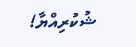ޝުކުރިއްޔާ!